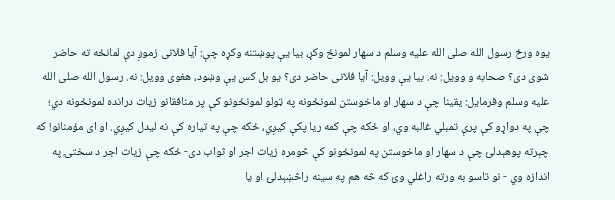یوه ورځ رسول الله صلی الله علیه وسلم د سهار لمونځ وکړ، بیا یې پوښتنه وکړه چې: آیا فلانی زموږ دې لمانځه ته حاضر شوی دی؟ صحابه و وویل: نه. بیا یې وویل: آیا فلانی حاضر دی؟ یو بل کس یې وښود، هغوی وویل: نه. رسول الله صلی الله علیه وسلم وفرمایل: یقینا چې د سهار او ماخوستن لمونځونه په ټولو لمونځونو کې پر منافقانو زیات درانده لمونځونه دي؛ چې په دواړو کې پرې تمبلي غالبه وي، او ځکه چې کمه ریا پکې کیږي، ځکه چې په تیاره کې نه لیدل کیږي. او ای مؤمنانو! که چېرته پوهېدلئ چې د سهار او ماخوستن په لمونځونو کې څومره زیات اجر او ثواب دی- ځکه چې زیات اجر د سختۍ په اندازه وي - نو تاسو به ورته راغلي وئ که څه هم په سینه راڅښېدلئ او یا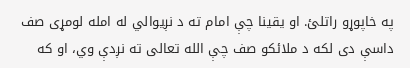په خاپوړو راتلئ. او یقینا چې امام ته د نږیوالي له امله لومړی صف داسې دی لکه د ملائکو صف چې الله تعالی ته نږدې وي، او که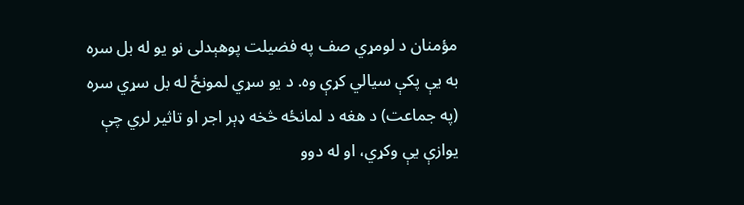مؤمنان د لومړي صف په فضیلت پوهېدلی نو یو له بل سره به یې پکې سیالي کړې وه. د یو سړي لمونځ له بل سړي سره (په جماعت) د هغه د لمانځه څخه ډېر اجر او تاثیر لري چې یوازې یې وکړي، او له دوو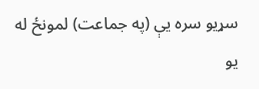سړیو سره یې (په جماعت) لمونځ له یو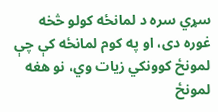سړي سره د لمانځه کولو څخه غوره دی، او په کوم لمانځه کې چې لمونځ کوونکي زیات وي، نو هغه لمونځ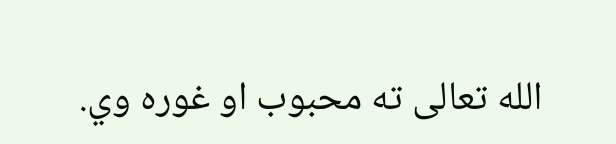الله تعالی ته محبوب او غوره وي.